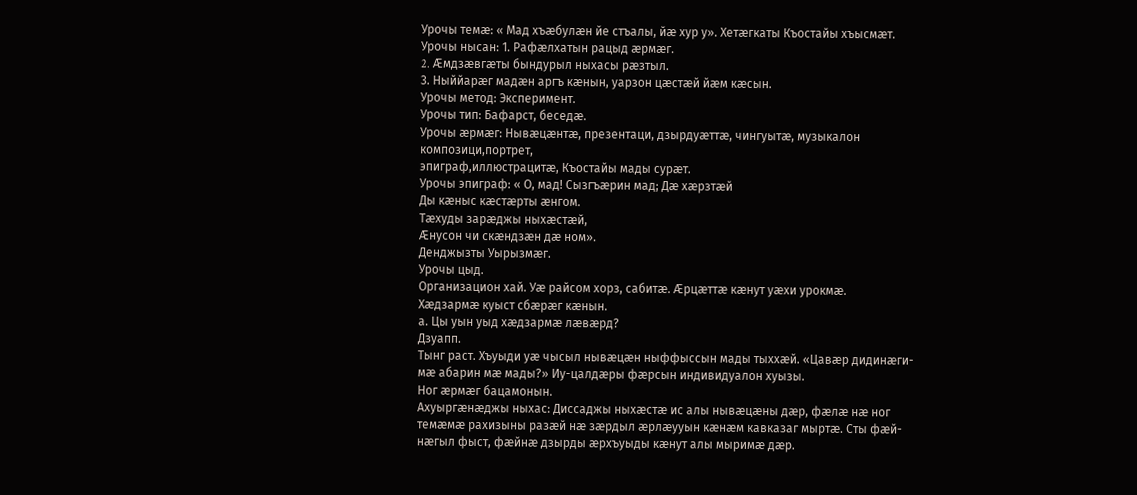Урочы темæ: « Мад хъæбулæн йе стъалы, йæ хур у». Хетæгкаты Къостайы хъысмæт.
Урочы нысан: 1. Рафæлхатын рацыд æрмæг.
2. Æмдзæвгæты бындурыл ныхасы рæзтыл.
3. Ныййарæг мадæн аргъ кæнын, уарзон цæстæй йæм кæсын.
Урочы метод: Эксперимент.
Урочы тип: Бафарст, беседæ.
Урочы æрмæг: Нывæцæнтæ, презентаци, дзырдуæттæ, чингуытæ, музыкалон композици,портрет,
эпиграф,иллюстрацитæ, Къостайы мады сурæт.
Урочы эпиграф: « О, мад! Сызгъæрин мад; Дæ хæрзтæй
Ды кæныс кæстæрты æнгом.
Тæхуды зарæджы ныхæстæй,
Æнусон чи скæндзæн дæ ном».
Денджызты Уырызмæг.
Урочы цыд.
Организацион хай. Уæ райсом хорз, сабитæ. Æрцæттæ кæнут уæхи урокмæ.
Хæдзармæ куыст сбæрæг кæнын.
а. Цы уын уыд хæдзармæ лæвæрд?
Дзуапп.
Тынг раст. Хъуыди уæ чысыл нывæцæн ныффыссын мады тыххæй. «Цавæр дидинæги-
мæ абарин мæ мады?» Иу-цалдæры фæрсын индивидуалон хуызы.
Ног æрмæг бацамонын.
Ахуыргæнæджы ныхас: Диссаджы ныхæстæ ис алы нывæцæны дæр, фæлæ нæ ног
темæмæ рахизыны разæй нæ зæрдыл æрлæууын кæнæм кавказаг мыртæ. Сты фæй-
нæгыл фыст, фæйнæ дзырды æрхъуыды кæнут алы мыримæ дæр.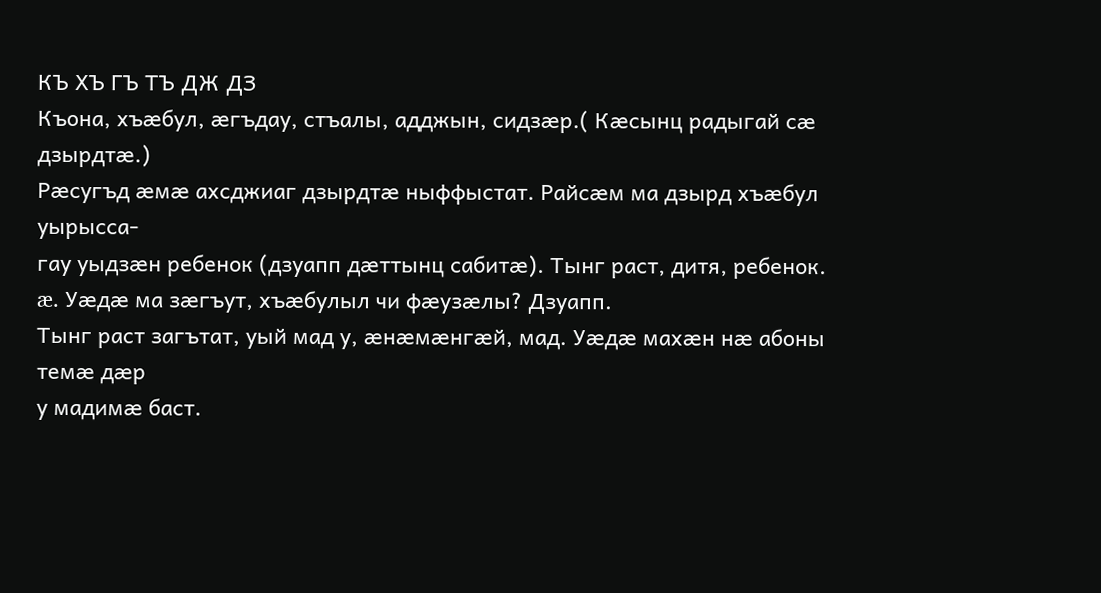КЪ ХЪ ГЪ ТЪ ДЖ ДЗ
Къона, хъæбул, æгъдау, стъалы, адджын, сидзæр.( Кæсынц радыгай сæ дзырдтæ.)
Рæсугъд æмæ ахсджиаг дзырдтæ ныффыстат. Райсæм ма дзырд хъæбул уырысса-
гау уыдзæн ребенок (дзуапп дæттынц сабитæ). Тынг раст, дитя, ребенок.
æ. Уæдæ ма зæгъут, хъæбулыл чи фæузæлы? Дзуапп.
Тынг раст загътат, уый мад у, æнæмæнгæй, мад. Уæдæ махæн нæ абоны темæ дæр
у мадимæ баст.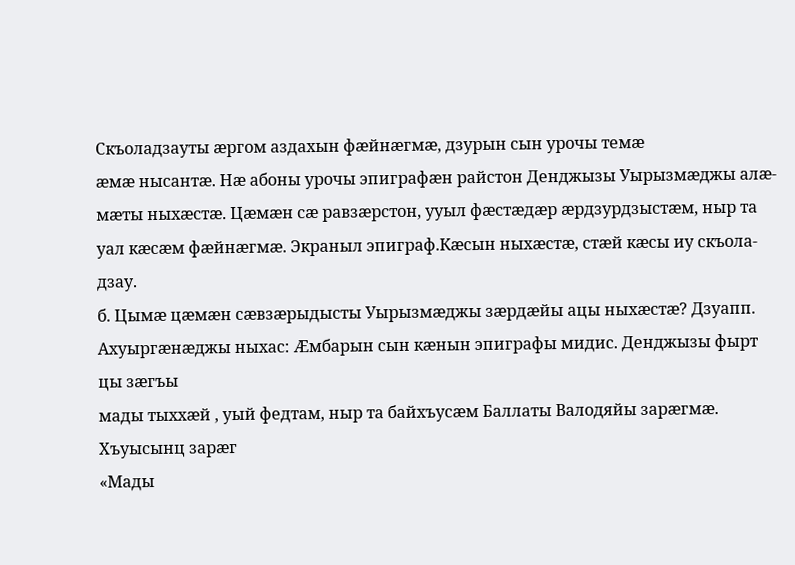Скъоладзауты æргом аздахын фæйнæгмæ, дзурын сын урочы темæ
æмæ нысантæ. Нæ абоны урочы эпиграфæн райстон Денджызы Уырызмæджы алæ-
мæты ныхæстæ. Цæмæн сæ равзæрстон, ууыл фæстæдæр æрдзурдзыстæм, ныр та
уал кæсæм фæйнæгмæ. Экраныл эпиграф.Кæсын ныхæстæ, стæй кæсы иу скъола-
дзау.
б. Цымæ цæмæн сæвзæрыдысты Уырызмæджы зæрдæйы ацы ныхæстæ? Дзуапп.
Ахуыргæнæджы ныхас: Æмбарын сын кæнын эпиграфы мидис. Денджызы фырт цы зæгъы
мады тыххæй , уый федтам, ныр та байхъусæм Баллаты Валодяйы зарæгмæ. Хъуысынц зарæг
«Мады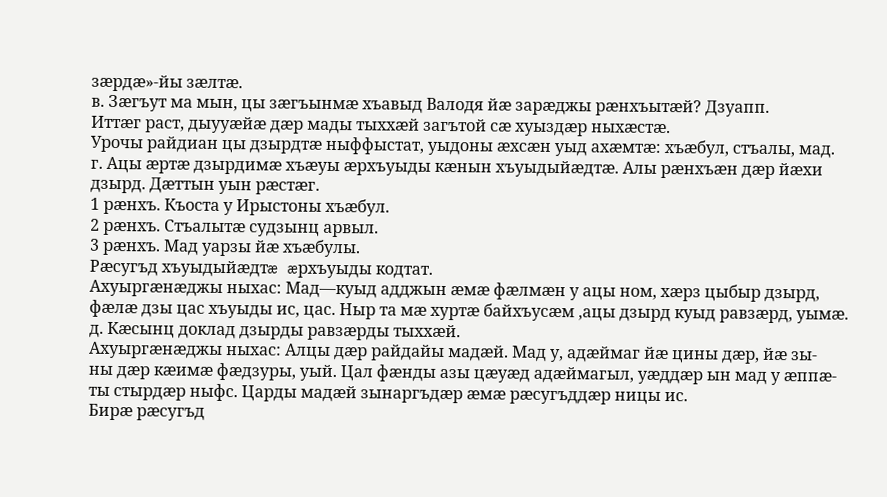зæрдæ»-йы зæлтæ.
в. Зæгъут ма мын, цы зæгъынмæ хъавыд Валодя йæ зарæджы рæнхъытæй? Дзуапп.
Иттæг раст, дыууæйæ дæр мады тыххæй загътой сæ хуыздæр ныхæстæ.
Урочы райдиан цы дзырдтæ ныффыстат, уыдоны æхсæн уыд ахæмтæ: хъæбул, стъалы, мад.
г. Ацы æртæ дзырдимæ хъæуы æрхъуыды кæнын хъуыдыйæдтæ. Алы рæнхъæн дæр йæхи
дзырд. Дæттын уын рæстæг.
1 рæнхъ. Къоста у Ирыстоны хъæбул.
2 рæнхъ. Стъалытæ судзынц арвыл.
3 рæнхъ. Мад уарзы йæ хъæбулы.
Рæсугъд хъуыдыйæдтæ æрхъуыды кодтат.
Ахуыргæнæджы ныхас: Мад―куыд адджын æмæ фæлмæн у ацы ном, хæрз цыбыр дзырд,
фæлæ дзы цас хъуыды ис, цас. Ныр та мæ хуртæ байхъусæм ,ацы дзырд куыд равзæрд, уымæ.
д. Кæсынц доклад дзырды равзæрды тыххæй.
Ахуыргæнæджы ныхас: Алцы дæр райдайы мадæй. Мад у, адæймаг йæ цины дæр, йæ зы-
ны дæр кæимæ фæдзуры, уый. Цал фæнды азы цæуæд адæймагыл, уæддæр ын мад у æппæ-
ты стырдæр ныфс. Царды мадæй зынаргъдæр æмæ рæсугъддæр ницы ис.
Бирæ рæсугъд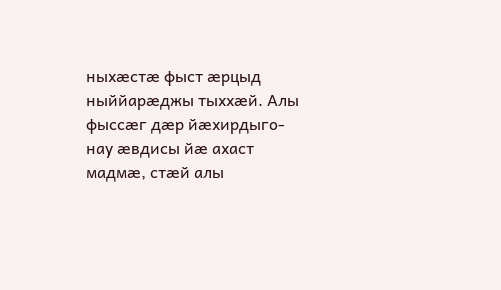ныхæстæ фыст æрцыд ныййарæджы тыххæй. Алы фыссæг дæр йæхирдыго-
нау æвдисы йæ ахаст мадмæ, стæй алы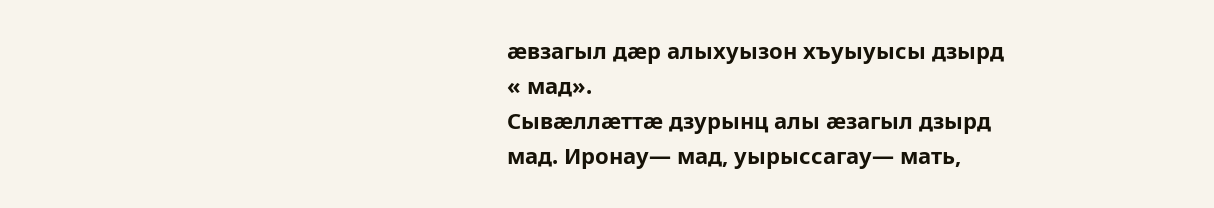æвзагыл дæр алыхуызон хъуыуысы дзырд « мад».
Сывæллæттæ дзурынц алы æзагыл дзырд мад. Иронау― мад, уырыссагау― мать,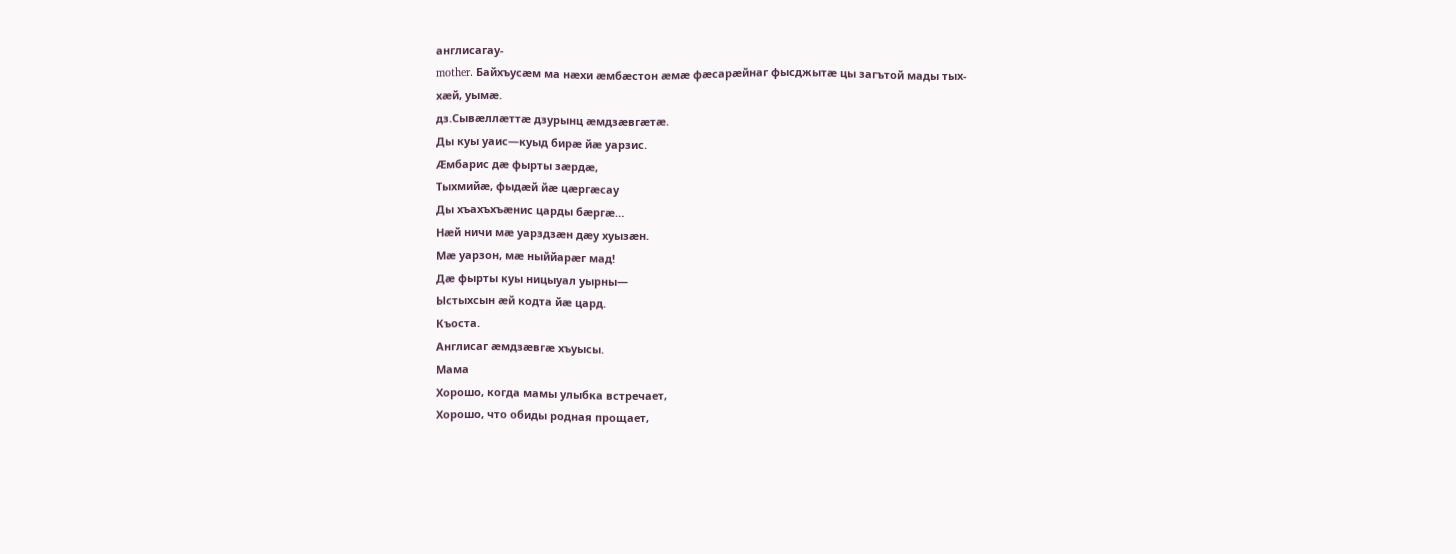англисагау-
mother. Байхъусæм ма нæхи æмбæстон æмæ фæсарæйнаг фысджытæ цы загътой мады тых-
хæй, уымæ.
дз.Сывæллæттæ дзурынц æмдзæвгæтæ.
Ды куы уаис―куыд бирæ йæ уарзис.
Æмбарис дæ фырты зæрдæ,
Тыхмийæ, фыдæй йæ цæргæсау
Ды хъахъхъæнис царды бæргæ…
Нæй ничи мæ уарздзæн дæу хуызæн.
Мæ уарзон, мæ ныййарæг мад!
Дæ фырты куы ницыуал уырны―
Ыстыхсын æй кодта йæ цард.
Къоста.
Англисаг æмдзæвгæ хъуысы.
Мама
Хорошо, когда мамы улыбка встречает,
Хорошо, что обиды родная прощает,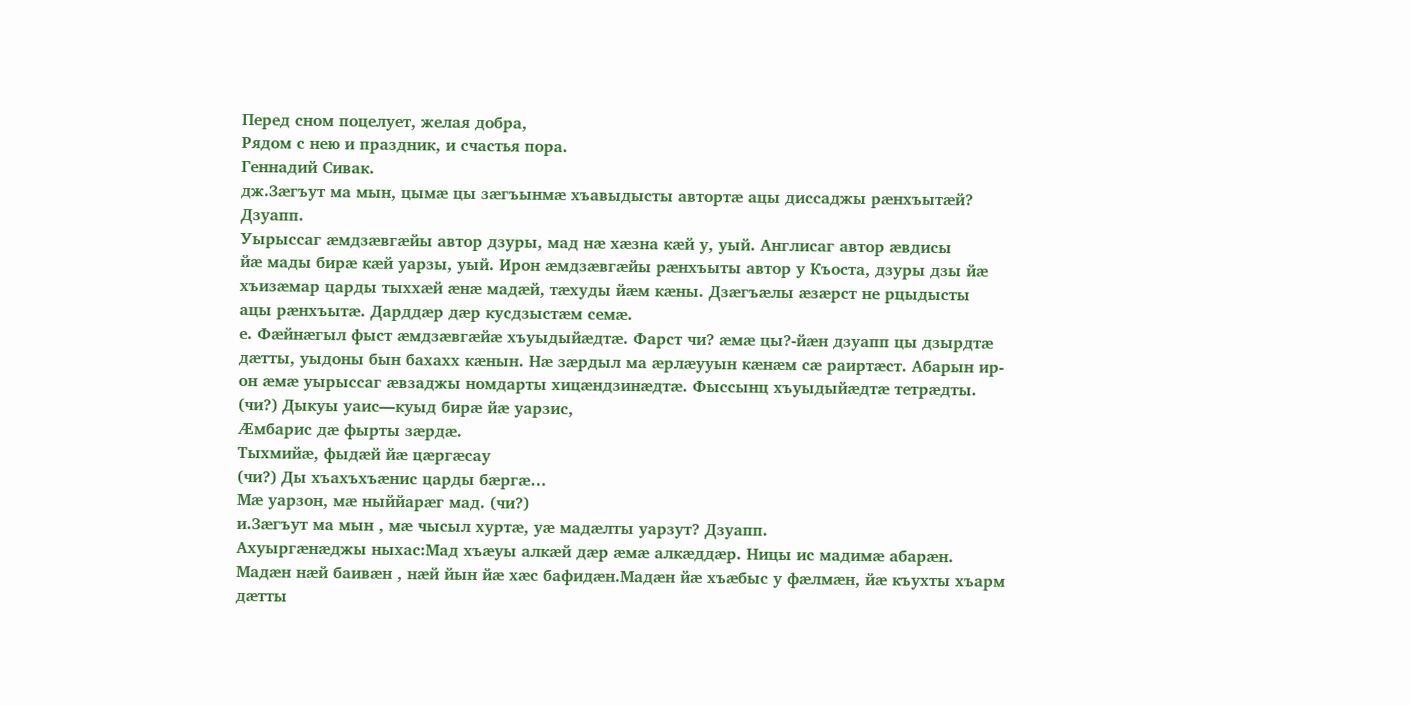Перед сном поцелует, желая добра,
Рядом с нею и праздник, и счастья пора.
Геннадий Сивак.
дж.Зæгъут ма мын, цымæ цы зæгъынмæ хъавыдысты автортæ ацы диссаджы рæнхъытæй?
Дзуапп.
Уырыссаг æмдзæвгæйы автор дзуры, мад нæ хæзна кæй у, уый. Англисаг автор æвдисы
йæ мады бирæ кæй уарзы, уый. Ирон æмдзæвгæйы рæнхъыты автор у Къоста, дзуры дзы йæ
хъизæмар царды тыххæй æнæ мадæй, тæхуды йæм кæны. Дзæгъæлы æзæрст не рцыдысты
ацы рæнхъытæ. Дарддæр дæр кусдзыстæм семæ.
е. Фæйнæгыл фыст æмдзæвгæйæ хъуыдыйæдтæ. Фарст чи? æмæ цы?-йæн дзуапп цы дзырдтæ
дæтты, уыдоны бын бахахх кæнын. Нæ зæрдыл ма æрлæууын кæнæм сæ раиртæст. Абарын ир-
он æмæ уырыссаг æвзаджы номдарты хицæндзинæдтæ. Фыссынц хъуыдыйæдтæ тетрæдты.
(чи?) Дыкуы уаис―куыд бирæ йæ уарзис,
Æмбарис дæ фырты зæрдæ.
Тыхмийæ, фыдæй йæ цæргæсау
(чи?) Ды хъахъхъæнис царды бæргæ…
Мæ уарзон, мæ ныййарæг мад. (чи?)
и.Зæгъут ма мын , мæ чысыл хуртæ, уæ мадæлты уарзут? Дзуапп.
Ахуыргæнæджы ныхас:Мад хъæуы алкæй дæр æмæ алкæддæр. Ницы ис мадимæ абарæн.
Мадæн нæй баивæн , нæй йын йæ хæс бафидæн.Мадæн йæ хъæбыс у фæлмæн, йæ къухты хъарм
дæтты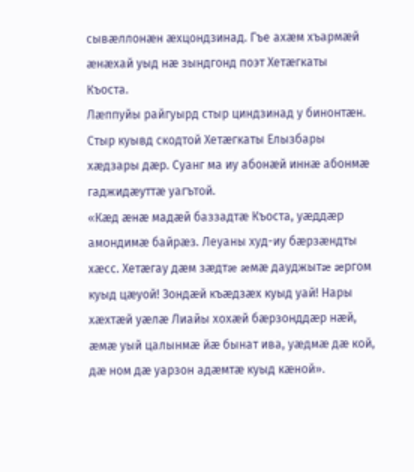сывæллонæн æхцондзинад. Гъе ахæм хъармæй æнæхай уыд нæ зындгонд поэт Хетæгкаты
Къоста.
Лæппуйы райгуырд стыр циндзинад у бинонтæн. Стыр куывд скодтой Хетæгкаты Елызбары
хæдзары дæр. Суанг ма иу абонæй иннæ абонмæ гаджидæуттæ уагътой.
«Кæд æнæ мадæй баззадтæ Къоста, уæддæр амондимæ байрæз. Леуаны худ-иу бæрзæндты
хæсс. Хетæгау дæм зæдтæ æмæ дауджытæ æргом куыд цæуой! Зондæй къæдзæх куыд уай! Нары
хæхтæй уæлæ Лиайы хохæй бæрзонддæр нæй, æмæ уый цалынмæ йæ бынат ива, уæдмæ дæ кой,
дæ ном дæ уарзон адæмтæ куыд кæной».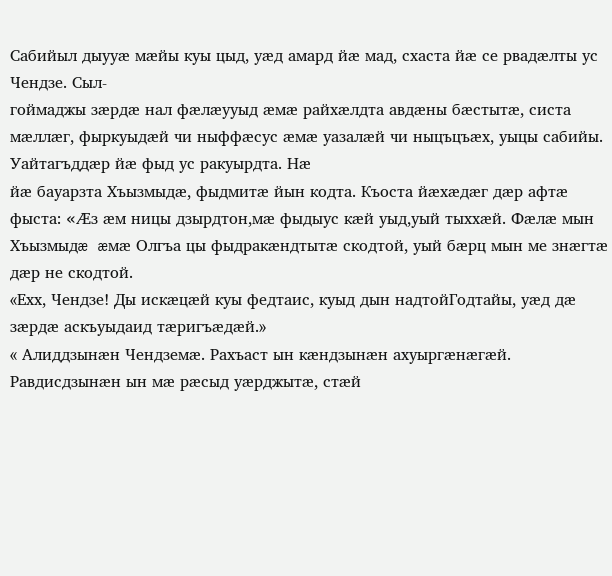Сабийыл дыууæ мæйы куы цыд, уæд амард йæ мад, схаста йæ се рвадæлты ус Чендзе. Сыл-
гоймаджы зæрдæ нал фæлæууыд æмæ райхæлдта авдæны бæстытæ, систа мæллæг, фыркуыдæй чи ныффæсус æмæ уазалæй чи ныцъцъæх, уыцы сабийы. Уайтагъддæр йæ фыд ус ракуырдта. Нæ
йæ бауарзта Хъызмыдæ, фыдмитæ йын кодта. Къоста йæхæдæг дæр афтæ фыста: «Æз æм ницы дзырдтон,мæ фыдыус кæй уыд,уый тыххæй. Фæлæ мын Хъызмыдæ æмæ Олгъа цы фыдракæндтытæ скодтой, уый бæрц мын ме знæгтæ дæр не скодтой.
«Ехх, Чендзе! Ды искæцæй куы федтаис, куыд дын надтойГодтайы, уæд дæ зæрдæ аскъуыдаид тæригъæдæй.»
« Алиддзынæн Чендземæ. Рахъаст ын кæндзынæн ахуыргæнæгæй. Равдисдзынæн ын мæ рæсыд уæрджытæ, стæй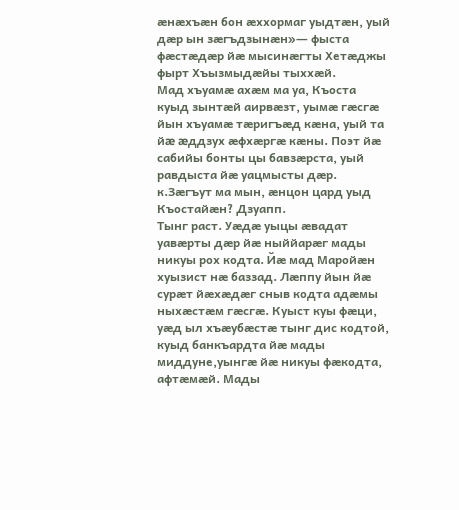æнæхъæн бон æххормаг уыдтæн, уый дæр ын зæгъдзынæн»― фыста фæстæдæр йæ мысинæгты Хетæджы фырт Хъызмыдæйы тыххæй.
Мад хъуамæ ахæм ма уа, Къоста куыд зынтæй аирвæзт, уымæ гæсгæ йын хъуамæ тæригъæд кæна, уый та йæ æддзух æфхæргæ кæны. Поэт йæ сабийы бонты цы бавзæрста, уый равдыста йæ уацмысты дæр.
к.Зæгъут ма мын, æнцон цард уыд Къостайæн? Дзуапп.
Тынг раст. Уæдæ уыцы æвадат уавæрты дæр йæ ныййарæг мады никуы рох кодта. Йæ мад Маройæн хуызист нæ баззад. Лæппу йын йæ сурæт йæхæдæг сныв кодта адæмы ныхæстæм гæсгæ. Куыст куы фæци, уæд ыл хъæубæстæ тынг дис кодтой, куыд банкъардта йæ мады миддуне,уынгæ йæ никуы фæкодта, афтæмæй. Мады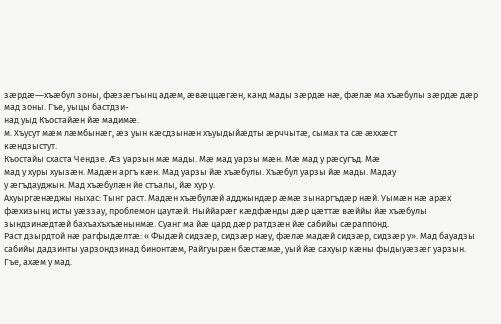зæрдæ―хъæбул зоны, фæзæгъынц адæм, æвæццæгæн, канд мады зæрдæ нæ, фæлæ ма хъæбулы зæрдæ дæр мад зоны. Гъе, уыцы бастдзи-
над уыд Къостайæн йæ мадимæ.
м. Хъусут мæм лæмбынæг, æз уын кæсдзынæн хъуыдыйæдты æрччытæ, сымах та сæ æххæст
кæндзыстут.
Къостайы схаста Чендзе. Æз уарзын мæ мады. Мæ мад уарзы мæн. Мæ мад у рæсугъд. Мæ
мад у хуры хуызæн. Мадæн аргъ кæн. Мад уарзы йæ хъæбулы. Хъæбул уарзы йæ мады. Мадау
у æгъдауджын. Мад хъæбулæн йе стъалы, йæ хур у.
Ахуыргæнæджы ныхас: Тынг раст. Мадæн хъæбулæй адджындæр æмæ зынаргъдæр нæй. Уымæн нæ арæх фæхизынц исты уæззау, проблемон цаутæй. Ныййарæг кæдфæнды дæр цæттæ вæййы йæ хъæбулы зындзинæдтæй бахъахъхъæнынмæ. Суанг ма йæ цард дæр ратдзæн йæ сабийы сæраппонд.
Раст дзырдтой нæ рагфыдæлтæ: « Фыдæй сидзæр, сидзæр нæу, фæлæ мадæй сидзæр, сидзæр у». Мад бауадзы сабийы дадзинты уарзондзинад бинонтæм, Райгуырæн бæстæмæ, уый йæ сахуыр кæны фыдыуæзæг уарзын. Гъе, ахæм у мад.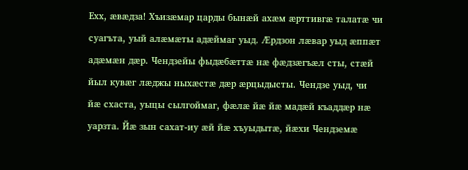Ехх, æвæдза! Хъизæмар царды бынæй ахæм æрттивгæ талатæ чи суагъта, уый алæмæты адæймаг уыд. Æрдзон лæвар уыд æппæт адæмæн дæр. Чендзейы фыдæбæттæ нæ фæдзæгъæл сты, стæй йыл кувæг лæджы ныхæстæ дæр æрцыдысты. Чендзе уыд, чи йæ схаста, уыцы сылгоймаг, фæлæ йæ йæ мадæй къаддæр нæ уарзта. Йæ зын сахат-иу æй йæ хъуыдытæ, йæхи Чендземæ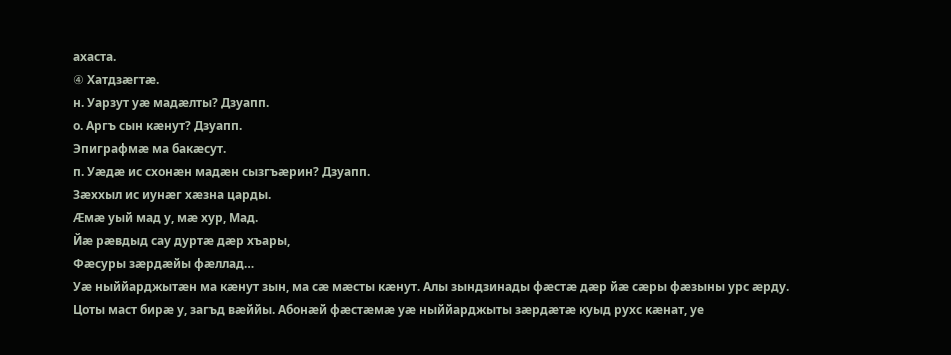ахаста.
④ Хатдзæгтæ.
н. Уарзут уæ мадæлты? Дзуапп.
о. Аргъ сын кæнут? Дзуапп.
Эпиграфмæ ма бакæсут.
п. Уæдæ ис схонæн мадæн сызгъæрин? Дзуапп.
Зæххыл ис иунæг хæзна царды.
Æмæ уый мад у, мæ хур, Мад.
Йæ рæвдыд сау дуртæ дæр хъары,
Фæсуры зæрдæйы фæллад…
Уæ ныййарджытæн ма кæнут зын, ма сæ мæсты кæнут. Алы зындзинады фæстæ дæр йæ сæры фæзыны урс æрду. Цоты маст бирæ у, загъд вæййы. Абонæй фæстæмæ уæ ныййарджыты зæрдæтæ куыд рухс кæнат, уе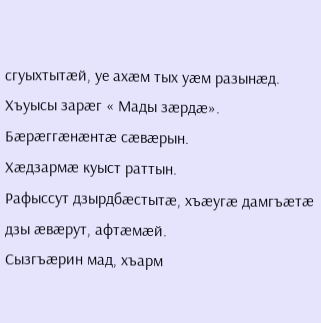сгуыхтытæй, уе ахæм тых уæм разынæд.
Хъуысы зарæг « Мады зæрдæ».
Бæрæггæнæнтæ сæвæрын.
Хæдзармæ куыст раттын.
Рафыссут дзырдбæстытæ, хъæугæ дамгъæтæ дзы æвæрут, афтæмæй.
Сызгъæрин мад, хъарм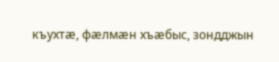къухтæ, фæлмæн хъæбыс, зондджын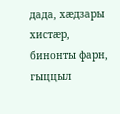дада, хæдзары хистæр, бинонты фарн, гыццыл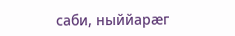саби, ныййарæг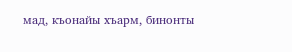мад, къонайы хъарм, бинонты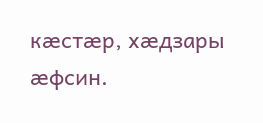кæстæр, хæдзары æфсин.